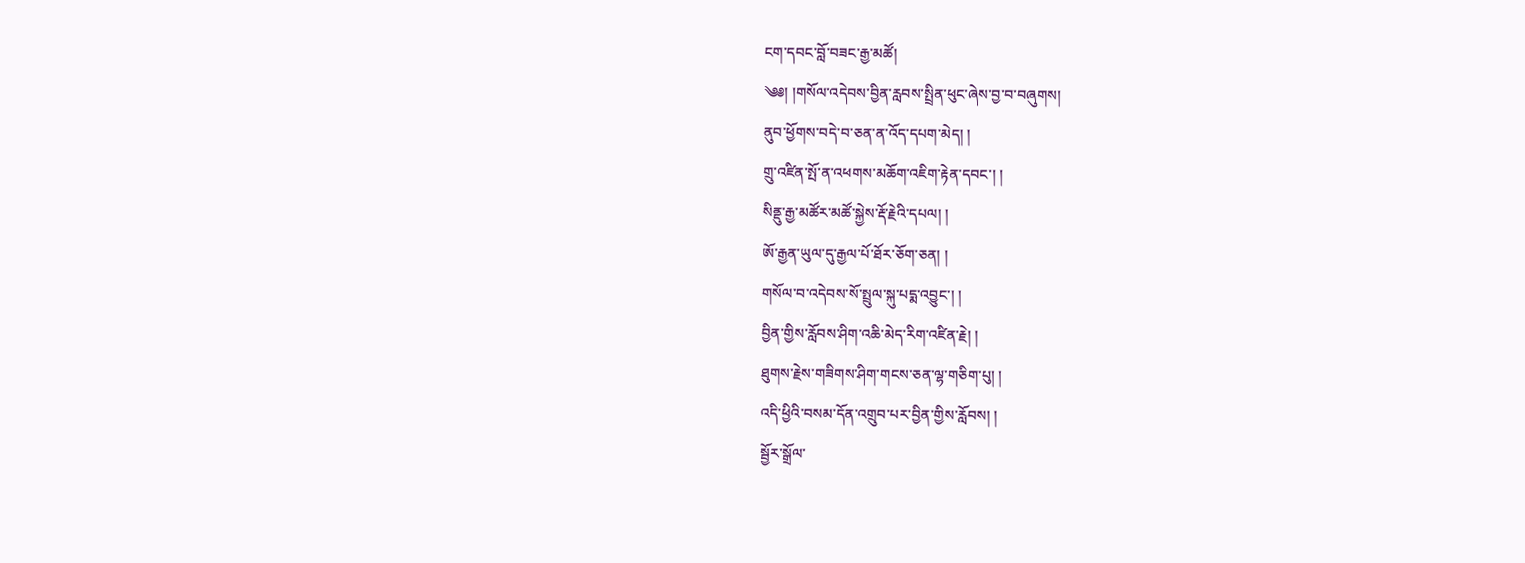ངག་དབང་བློ་བཟང་རྒྱ་མཚོ།
༄༅། །གསོལ་འདེབས་བྱིན་རླབས་སྤྲིན་ཕུང་ཞེས་བྱ་བ་བཞུགས།
ནུབ་ཕྱོགས་བདེ་བ་ཅན་ན་འོད་དཔག་མེད། །
གྲུ་འཛིན་སྤོ་ན་འཕགས་མཆོག་འཇིག་རྟེན་དབང་། །
སིནྡུ་རྒྱ་མཚོར་མཚོ་སྐྱེས་རྡོ་རྗེའི་དཔལ། །
ཨོ་རྒྱན་ཡུལ་དུ་རྒྱལ་པོ་ཐོར་ཅོག་ཅན། །
གསོལ་བ་འདེབས་སོ་སྤྲུལ་སྐུ་པདྨ་འབྱུང་། །
བྱིན་གྱིས་རློབས་ཤིག་འཆི་མེད་རིག་འཛིན་རྗེ། །
ཐུགས་རྗེས་གཟིགས་ཤིག་གངས་ཅན་ལྷ་གཅིག་པུ། །
འདི་ཕྱིའི་བསམ་དོན་འགྲུབ་པར་བྱིན་གྱིས་རློབས། །
སྦྱོར་སྒྲོལ་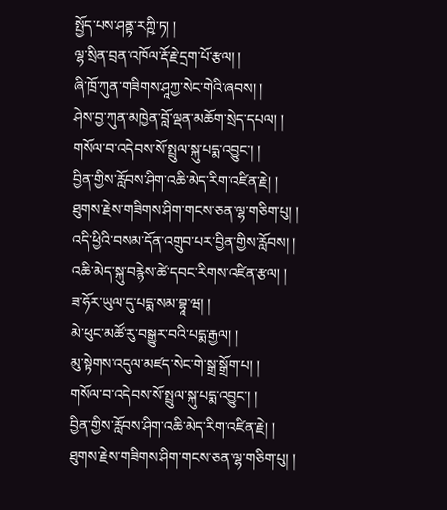སྤྱོད་པས་ཤནྟ་རཀྵི་ཏ། །
ལྷ་སྲིན་བྲན་འཁོལ་རྡོ་རྗེ་དྲག་པོ་རྩལ། །
ཞི་ཁྲོ་ཀུན་གཟིགས་ཤཱཀྱ་སེང་གེའི་ཞབས། །
ཤེས་བྱ་ཀུན་མཁྱེན་བློ་ལྡན་མཆོག་སྲེད་དཔལ། །
གསོལ་བ་འདེབས་སོ་སྤྲུལ་སྐུ་པདྨ་འབྱུང་། །
བྱིན་གྱིས་རློབས་ཤིག་འཆི་མེད་རིག་འཛིན་རྗེ། །
ཐུགས་རྗེས་གཟིགས་ཤིག་གངས་ཅན་ལྷ་གཅིག་པུ། །
འདི་ཕྱིའི་བསམ་དོན་འགྲུབ་པར་བྱིན་གྱིས་རློབས། །
འཆི་མེད་སྐུ་བརྙེས་ཚེ་དབང་རིགས་འཛིན་རྩལ། །
ཟ་ཧོར་ཡུལ་དུ་པདྨ་སམ་བྷཱ་ཝ། །
མེ་ཕུང་མཚོ་རུ་བསྒྱུར་བའི་པདྨ་རྒྱལ། །
མུ་སྟེགས་འདུལ་མཛད་སེང་གེ་སྒྲ་སྒྲོག་པ། །
གསོལ་བ་འདེབས་སོ་སྤྲུལ་སྐུ་པདྨ་འབྱུང་། །
བྱིན་གྱིས་རློབས་ཤིག་འཆི་མེད་རིག་འཛིན་རྗེ། །
ཐུགས་རྗེས་གཟིགས་ཤིག་གངས་ཅན་ལྷ་གཅིག་པུ། །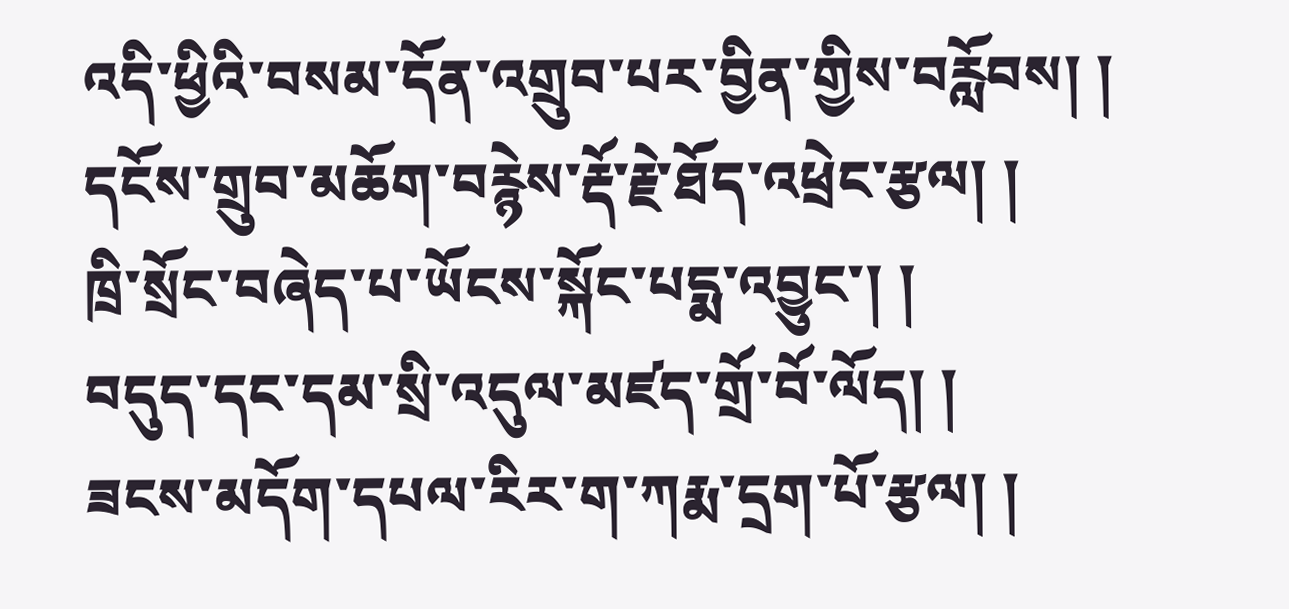འདི་ཕྱིའི་བསམ་དོན་འགྲུབ་པར་བྱིན་གྱིས་བརློབས། །
དངོས་གྲུབ་མཆོག་བརྙེས་རྡོ་རྗེ་ཐོད་འཕྲེང་རྩལ། །
ཁྲི་སྲོང་བཞེད་པ་ཡོངས་སྐོང་པདྨ་འབྱུང་། །
བདུད་དང་དམ་སྲི་འདུལ་མཛད་གྲོ་བོ་ལོད། །
ཟངས་མདོག་དཔལ་རིར་ག་ཀརྨ་དྲག་པོ་རྩལ། །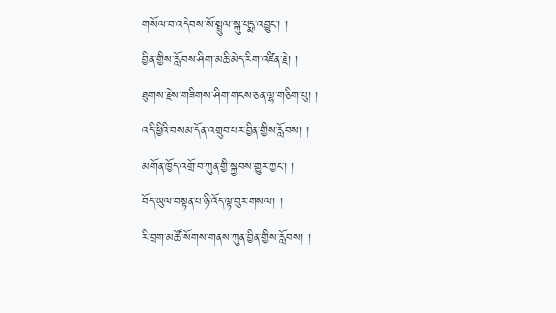གསོལ་བ་འདེབས་སོ་སྤྲུལ་སྐུ་པདྨ་འབྱུང་། །
བྱིན་གྱིས་རློབས་ཤིག་མཆི་མེད་རིག་འཛིན་རྗེ། །
ཐུགས་རྗེས་གཟིགས་ཤིག་གངས་ཅན་ལྷ་གཅིག་པུ། །
འདི་ཕྱིའི་བསམ་དོན་འགྲུབ་པར་བྱིན་གྱིས་རློབས། །
མགོན་ཁྱོད་འགྲོ་བ་ཀུན་གྱི་སྐྱབས་གྱུར་ཀྱང་། །
བོད་ཡུལ་བསྟན་པ་ཉི་འོད་ལྟ་བུར་གསལ། །
རི་བྲག་མཚོ་སོགས་གནས་ཀུན་བྱིན་གྱིས་རློབས། །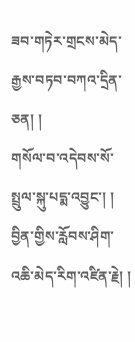ཟབ་གཏེར་གྲངས་མེད་རྒྱས་བཏབ་བཀའ་དྲིན་ཅན། །
གསོལ་བ་འདེབས་སོ་སྤྲུལ་སྐུ་པདྨ་འབྱུང་། །
བྱིན་གྱིས་རློབས་ཤིག་འཆི་མེད་རིག་འཛིན་རྗེ། །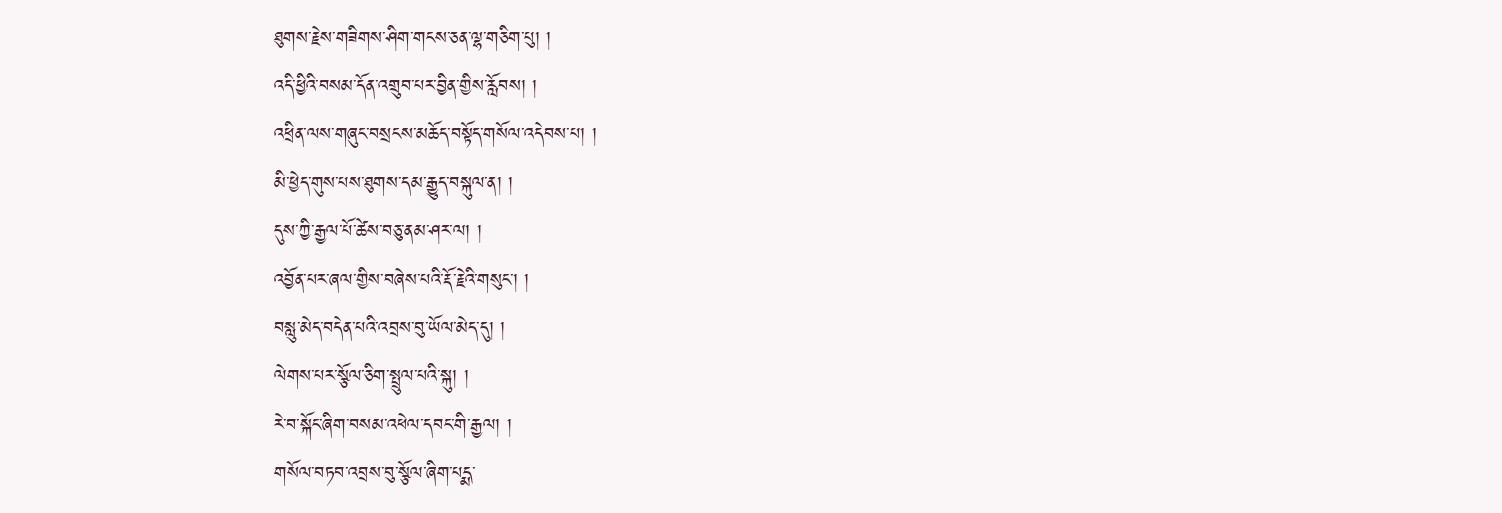ཐུགས་རྗེས་གཟིགས་ཤིག་གངས་ཅན་ལྷ་གཅིག་པུ། །
འདི་ཕྱིའི་བསམ་དོན་འགྲུབ་པར་བྱིན་གྱིས་རློབས། །
འཕྲིན་ལས་གཞུང་བསྲངས་མཆོད་བསྟོད་གསོལ་འདེབས་པ། །
མི་ཕྱེད་གུས་པས་ཐུགས་དམ་རྒྱུད་བསྐུལ་ན། །
དུས་ཀྱི་རྒྱལ་པོ་ཚེས་བཅུ་ནམ་ཤར་ལ། །
འབྱོན་པར་ཞལ་གྱིས་བཞེས་པའི་རྡོ་རྗེའི་གསུང་། །
བསླུ་མེད་བདེན་པའི་འབྲས་བུ་ཡོལ་མེད་དུ། །
ལེགས་པར་སྩོལ་ཅིག་སྤྲུལ་པའི་སྐུ། །
རེ་བ་སྐོང་ཞིག་བསམ་འཕེལ་དབང་གི་རྒྱལ། །
གསོལ་བཏབ་འབྲས་བུ་སྩོལ་ཞིག་པདྨ་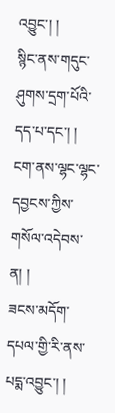འབྱུང་། །
སྙིང་ནས་གདུང་ཤུགས་དྲག་པོའི་དད་པ་དང་། །
ངག་ནས་ལྷང་ལྷང་དབྱངས་ཀྱིས་གསོལ་འདེབས་ན། །
ཟངས་མདོག་དཔལ་གྱི་རི་ནས་པདྨ་འབྱུང་། །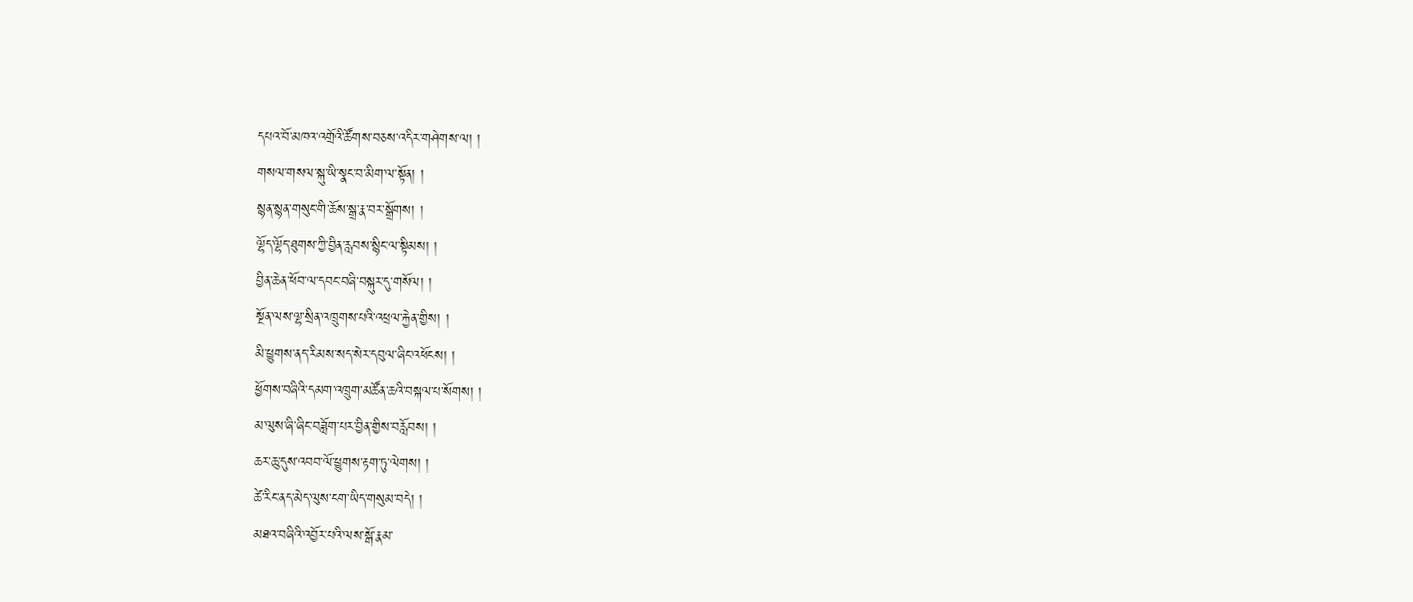དཔའ་བོ་མཁའ་འགྲོའི་ཚོགས་བཅས་འདིར་གཤེགས་ལ། །
གསལ་གསལ་སྐུ་ཡི་སྣང་བ་མིག་ལ་སྟོན། །
སྙན་སྙན་གསུང་གི་ཆོས་སྒྲ་རྣ་བར་སྒྲོགས། །
ལྷོད་ལྷོད་ཐུགས་ཀྱི་བྱིན་རླབས་སྙིང་ལ་སྟིམས། །
བྱིན་ཆེན་ཕོབ་ལ་དབང་བཞི་བསྐུར་དུ་གསོལ། །
སྔོན་ལས་ལྷ་སྲིན་འཁྲུགས་པའི་འཕྲལ་རྐྱེན་གྱིས། །
མི་ཕྱུགས་ནད་རིམས་སད་སེར་དབུལ་ཞིང་འཕོངས། །
ཕྱོགས་བཞིའི་དམག་འཁྲུག་མཚོན་ཆའི་བསྐལ་པ་སོགས། །
མ་ལུས་ཞི་ཞིང་བཟློག་པར་བྱིན་གྱིས་བརློབས། །
ཆར་ཆུ་དུས་འབབ་ལོ་ཕྱུགས་རྟག་ཏུ་ལེགས། །
ཚེ་རིང་ནད་མེད་ལུས་ངག་ཡིད་གསུམ་བདེ། །
མཐའ་བཞིའི་འབྱོར་པའི་ལས་སྒོ་རྣམ་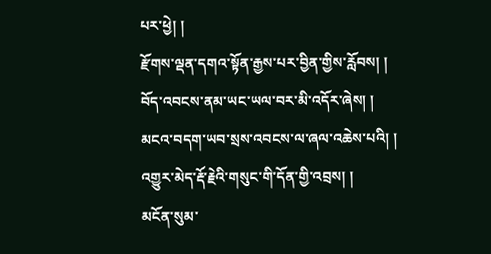པར་ཕྱེ། །
རྫོགས་ལྡན་དགའ་སྟོན་རྒྱས་པར་བྱིན་གྱིས་རློབས། །
བོད་འབངས་ནམ་ཡང་ཡལ་བར་མི་འདོར་ཞེས། །
མངའ་བདག་ཡབ་སྲས་འབངས་ལ་ཞལ་འཆེས་པའི། །
འགྱུར་མེད་རྡོ་རྗེའི་གསུང་གི་དོན་གྱི་འབྲས། །
མངོན་སུམ་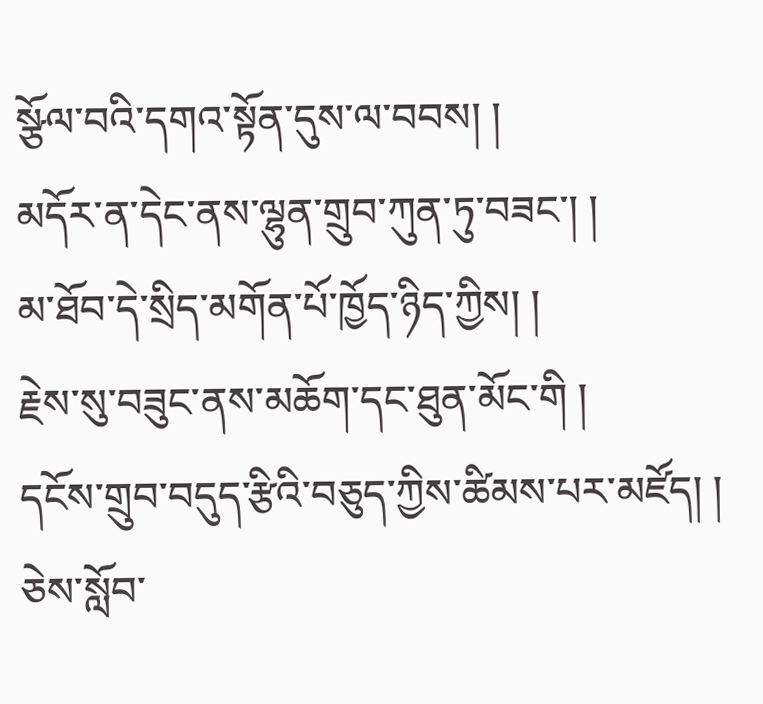སྩོལ་བའི་དགའ་སྟོན་དུས་ལ་བབས། །
མདོར་ན་དེང་ནས་ལྷུན་གྲུབ་ཀུན་ཏུ་བཟང་། །
མ་ཐོབ་དེ་སྲིད་མགོན་པོ་ཁྱོད་ཉིད་ཀྱིས། །
རྗེས་སུ་བཟུང་ནས་མཆོག་དང་ཐུན་མོང་གི །
དངོས་གྲུབ་བདུད་རྩིའི་བཅུད་ཀྱིས་ཚིམས་པར་མཛོད། །
ཅེས་སློབ་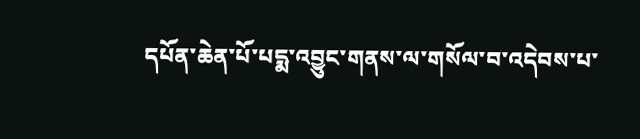དཔོན་ཆེན་པོ་པདྨ་འབྱུང་གནས་ལ་གསོལ་བ་འདེབས་པ་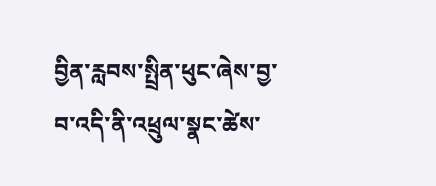བྱིན་རླབས་སྤྲིན་ཕུང་ཞེས་བྱ་བ་འདི་ནི་འཕྲུལ་སྣང་ཚེས་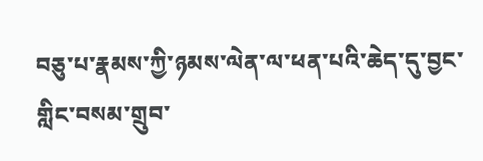བཅུ་པ་རྣམས་ཀྱི་ཉམས་ལེན་ལ་ཕན་པའི་ཆེད་དུ་བྱང་གླིང་བསམ་གྲུབ་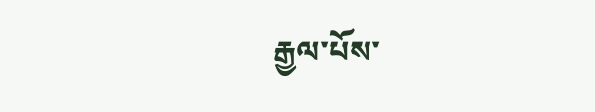རྒྱལ་པོས་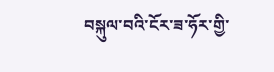བསྐུལ་བའི་ངོར་ཟ་ཧོར་གྱི་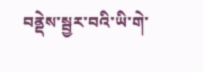བནྡེས་སྦྱར་བའི་ཡི་གེ་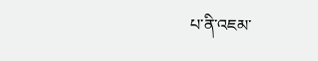པ་ནི་འཇམ་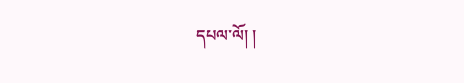དཔལ་ལོ། །